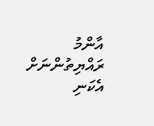އާންމު ރައްޔިތުންނަށް އެކަނި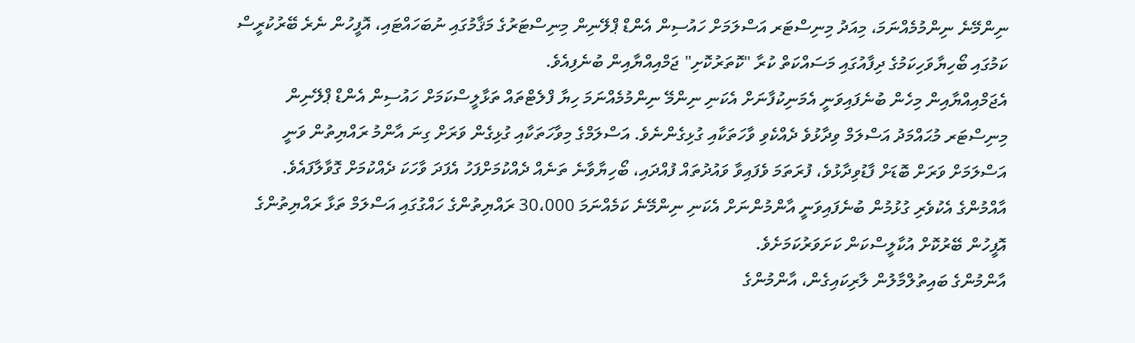ނިންމޭނެ ނިންމުމެއްނަމަ، މިއަދު މިނިސްޓަރ އަސްލަމަށް ހައުސިން އެންޑް ޕްލޭނިން މިނިސްޓަރުގެ މަޤާމުގައި ނުބަހައްޓައި، އޮފީހުން ނެރެ ބޭރުކުރީސް ކަމުގައި ބޯހިޔާވަހިކަމުގެ ދިފާއުގައި މަސައްކަތް ކުރާ "ކޮތަރުކޮށި" ޖަމްއިއްޔާއިން ބުނެފިއެވެ.
އެޖަމްއިއްޔާއިން މިހެން ބުނެފައިވަނީ އެމަނިކުފާނަށް އެކަނި ނިންމޭ ނިންމުމެއްނަމަ ހިޔާ ފްލެޓްތައް ތަޅާލީސްކަމަށް ހައުސިން އެންޑް ޕްލޭނިން މިނިސްޓަރ މުޙައްމަދު އަސްލަމް ވިދާޅުވެ ދެއްކެވި ވާހަތަކާއި ގުޅިގެންނެވެ. އަސްލަމްގެ މިވާހަތަކާއި ގުޅިގެން ވަރަށް ގިނަ އާންމު ރައްޔިތުން ވަނީ އަސްލަމަށް ވަރަށް ބޮޑަށް ފާޑުވިދާޅުވެ، ފުރަތަމަ ވެފައިވާ ވައުދުތައް ފުއްދައި، ބޯހިޔާވާނެ ތަނެއް ދެއްކުމަށްފަހު އެފަދަ ވާހަކަ ދެއްކުމަށް ގޮވާލާފައެވެ.
އާއްމުންގެ އެކުވެރި ގުޅުމުން ބުނެފައިވަނީ އާންމުންނަށް އެކަނި ނިންމޭނެ ކަމެއްނަމަ 30،000 ރައްޔިތުންގެ ހައްގުގައި އަސްލަމް ތަޅާ ރައްޔިތުންގެ އޮފީހުން ބޭރުކޮށް އުކާލީސްކަން ކަށަވަރުކަމަށެވެ.
އާންމުންގެ ބައިތުލްމާލުން ލާރިކައިގެން، އާންމުންގެ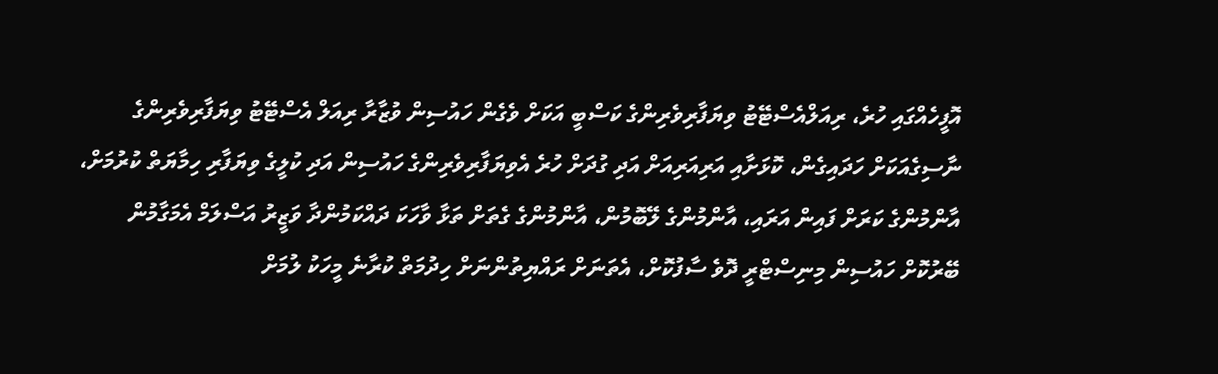އޮފީހެއްގައި ހުރެ، ރިއަލްއެސްޓޭޓު ވިޔަފާރިވެރިންގެ ކަސްބީ އަކަށް ވެގެން ހައުސިން ވުޒާރާ ރިއަލް އެސްޓޭޓު ވިޔަފާރިވެރިންގެ ނާސިގެއަކަށް ހަދައިގެން، ކޮޅަށާއި އަރިއަރިއަށް އަދި ގުދަށް ހުރެ އެވިޔަފާރިވެރިންގެ ހައުސިން އަދި ކުލީގެ ވިޔަފާރި ހިމާޔަތް ކުރުމަށް، އާންމުންގެ ކަރަށް ފައިން އަރައި، އާންމުންގެ ލޭބޮމުން، އާންމުންގެ ގެތަށް ތަޅާ ވާހަކަ ދައްކަމުންދާ ވަޒީރު އަސްލަމް އެމަގާމުން ބޭރުކޮށް ހައުސިން މިނިސްޓްރީ ދޮވެ ސާފުކޮށް، އެތަނަށް ރައްޔިތުންނަށް ހިދުމަތް ކުރާނެ މީހަކު ލުމަށް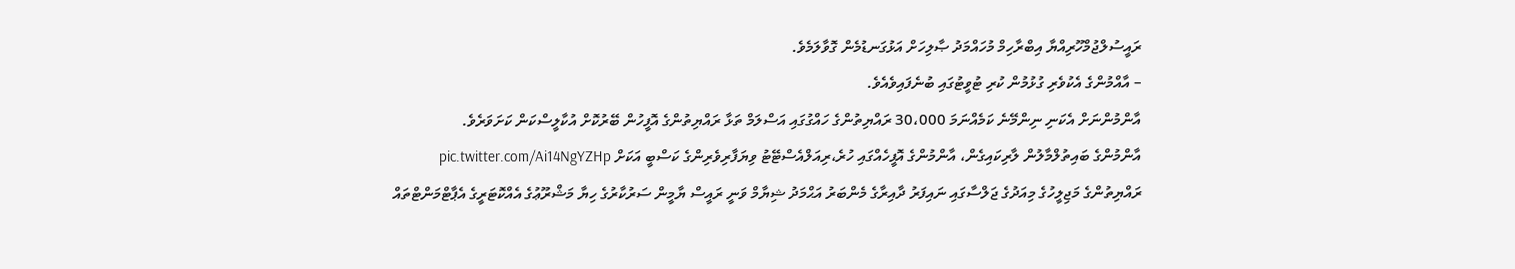ރައީސުލްޖުމްހޫރިއްޔާ އިބްރާހިމް މުހައްމަދު ޞާލިހަށް އަޅުގަނޑުމެން ގޮވާލަމެވެ.
– އާއްމުންގެ އެކުވެރި ގުޅުމުން ކުރި ޓުވީޓުގައި ބުނެފައިވެއެވެ.
އާންމުންނަށް އެކަނި ނިންމޭނެ ކަމެއްނަމަ 30،000 ރައްޔިތުންގެ ހައްގުގައި އަސްލަމް ތަޅާ ރައްޔިތުންގެ އޮފީހުން ބޭރުކޮށް އުކާލީސްކަން ކަށަވަރެވެ.
އާންމުންގެ ބައިތުލްމާލުން ލާރިކައިގެން، އާންމުންގެ އޮފީހެއްގައި ހުރެ،ރިއަލްއެސްޓޭޓު ވިޔަފާރިވެރިންގެ ކަސްބީ އަކަށް pic.twitter.com/Ai14NgYZHp
ރައްޔިތުންގެ މަޖިލީހުގެ މިއަދުގެ ޖަލްސާގައި ނައިފަރު ދާއިރާގެ މެންބަރު އަޙްމަދު ޝިޔާމް ވަނީ ރައީސް ޔާމީން ސަރުކާރުގެ ހިޔާ މަޝްރޫޢުގެ އެއްކޮޓަރީގެ އެޕާޓްމަންޓްތައް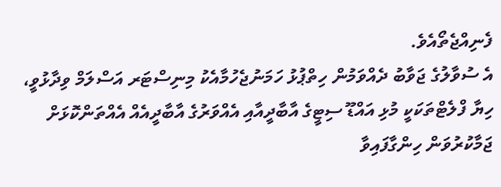ފެނިއްޖެތޯއެވެ.
އެ ސުވާލުގެ ޖަވާބު ދެއްވަމުން ހިތްޕުޅު ހަމަނުޖެހުމާއެކު މިނިސްޓަރ އަސްލަމް ވިދާޅުވީ، ހިޔާ ފްލެޓްތަކަކީ މުޅި އައްޑޫ ސިޓީގެ އާބާދީއާއި އެއްވަރުގެ އާބާދީއެއް އެއްތަންކޮޅަށް ޖަމާކުރުވަން ހިންގާފައިވާ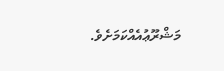މަޝްރޫޢުއެއްކަމަށެވެ.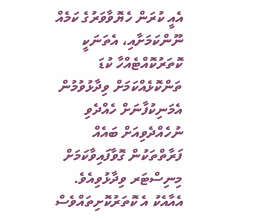އެއީ ކުރަން ހެޔޮވާވަރުގެ ކަމެއް ނޫންކަމަށާއި، އެތަނަކީ ކޮތަރުކޮއްޓެއްހާ ކުޑަ ތަންކޮޅެއްކަމަށް ވިދާޅުވުމުން އެމަނިކުފާނަށް ހެއްދެވި ނުހެއްދެވިއަށް ބައެއް ފަރާތްތަކުން ގޮވާފައިވާކަމަށް މިނިސްޓަރ ވިދާޅުވިއެވެ.
އެއާއެކު އެ ކޮތަރުކޮށިތައްވެސް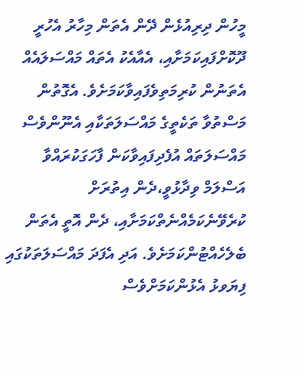މީހުން ދިރިއުޅެން ދޭން އެތަން މިހާރު އެހުރީ ދޫކޮށްފައިކަމަށާއި، އެއާއެކު އެތައް މައްސަލައެއް އެތަނުން ކުރިމަތިވެފައިވާކަމަށެވެ. އެގޮތުން މަސްތުވާ ތަކެތީގެ މައްސަލަތަކާއި އެނޫންވެސް މައްސަލަތައް އުފެދިފައިވާކަން ފާހަގަކުރައްވާ އަސްލަމް ވިދާޅުވީ،ދެން އިތުރަށް ކުރެވޭނެކަމެއްނެތްކަމަށާއި، ދެން އޮތީ އެތަން ބެލެހެއްޓުންކަމަށެވެ. އަދި އެފަދަ މައްސަލަތަކުގައި ފިޔަވޅު އެޅުންކަމަށްވެސް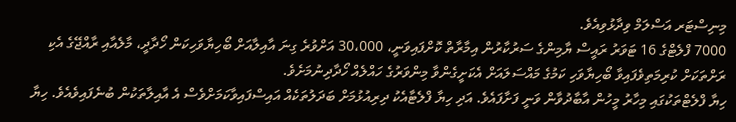މިނިސްޓަރ އަސްލަމް ވިދާޅުވިއެވެ.
7000 ފްލެޓްގެ 16 ޓަވަރު ރައީސް ޔާމިންގެ ސަރުކާރުން އިމާރާތް ކޮށްފައިވަނީ، 30،000 އަށްވުރެ ގިނަ އާއިލާއަށް ބޯހިޔާވަހިކަން ހޯދާދީ، މާލެއާއި ރާއްޖޭގެ އެކި ރަށްތަކަށް ކުރިމަތިވެފައިވާ ބޯހިޔާވަހި ކަމުގެ މައްސަލައަށް އެކަށީގެންވާ މިންވަރުގެ ހައްލެއް ހޯދާދިނުމަށެވެ.
ހިޔާ ފްލެޓްތަކުގައި މިހާރު މީހުން އާބާދުވާން ވަނީ ފަށާފައެވެ. އަދި ހިޔާ ފްލެޓާއެކު ދިރިއުޅުމަށް ބަދަލުތަކެއް އައިސްފައިވާކަމަށްވެސް އެ އާއިލާތަކުން ބުނެފައިވެއެވެ. ހިޔާ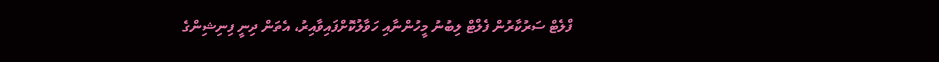ފްލެޓް ސަރުކާރުން ފެލްޓް ލިބުނު މީހުންނާއި ހަވާލުކޮށްފައިވާއިރު، އެތަން ދިނީ ފިނިޝިންގެ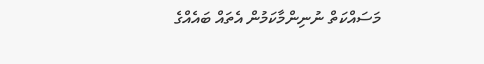މަސައްކަތް ނުނިންމާކަމުން އެތައް ބައެއްގެ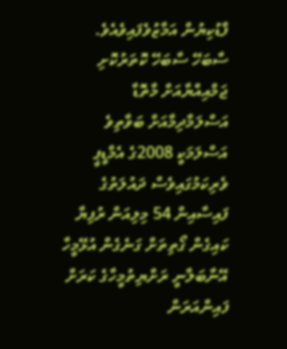ފާޑުކިޔުން އަމާޒުވެފައިވެއެވެ.
ސާބަހޭ ސާބަހޭ ކޮތަރުކޮށި ޖަމްއިއްޔާއަށް މާތޮޑާ އަސްލަމާދިމާއަށް ބަވާތިވެ އަސްލަމަކީ 2008ގެ އެމްޑީޕީ ވެރިކަމުގައިވެސް ދައުލަތުގެ ފައިސާއިން 54 މިލިއަން ރުފިޔާ ކައިގެން ގޯތިތަށް ގަނެގެން އުޅޭމީހާ އޭނާބަލާނީ ރަށްޔިތުމީހާގެ ކަރަށް ފައިންއަރަން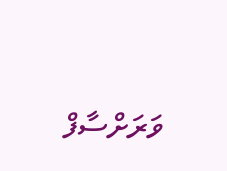ވަރަށްސާފް